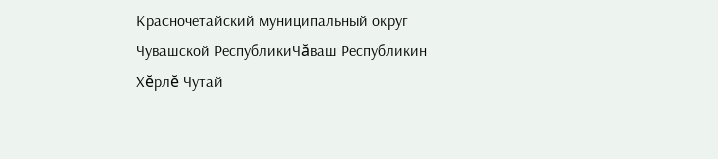Красночетайский муниципальный округ Чувашской РеспубликиЧăваш Республикин Хĕрлĕ Чутай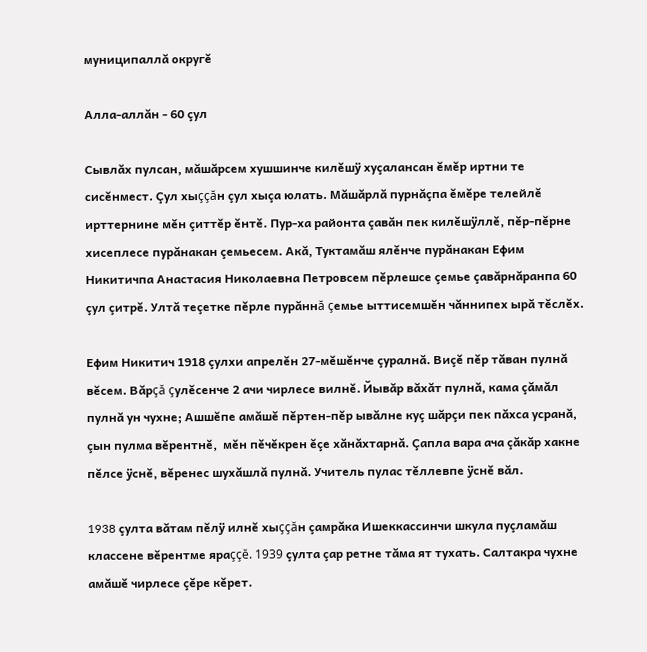муниципаллă округĕ

Алла-аллăн - 60 çул

Сывлăх пулсан, мăшăрсем хушшинче килĕшÿ хуçалансан ĕмĕр иртни те сисĕнмест. Çул хыççăн çул хыçа юлать. Мăшăрлă пурнăçпа ĕмĕре телейлĕ ирттернине мĕн çиттĕр ĕнтĕ. Пур-ха районта çавăн пек килĕшÿллĕ, пĕр-пĕрне хисеплесе пурăнакан çемьесем. Акă, Туктамăш ялĕнче пурăнакан Ефим Никитичпа Анастасия Николаевна Петровсем пĕрлешсе çемье çавăрнăранпа 60 çул çитрĕ. Ултă теçетке пĕрле пурăннă çемье ыттисемшĕн чăннипех ырă тĕслĕх.

Ефим Никитич 1918 çулхи апрелĕн 27-мĕшĕнче çуралнă. Виçĕ пĕр тăван пулнă вĕсем. Вăрçă çулĕсенче 2 ачи чирлесе вилнĕ. Йывăр вăхăт пулнă, кама çăмăл пулнă ун чухне; Ашшĕпе амăшĕ пĕртен-пĕр ывăлне куç шăрçи пек пăхса усранă, çын пулма вĕрентнĕ,  мĕн пĕчĕкрен ĕçе хăнăхтарнă. Çапла вара ача çăкăр хакне пĕлсе ÿснĕ, вĕренес шухăшлă пулнă. Учитель пулас тĕллевпе ÿснĕ вăл.

1938 çулта вăтам пĕлÿ илнĕ хыççăн çамрăка Ишеккассинчи шкула пуçламăш классене вĕрентме яраççĕ. 1939 çулта çар ретне тăма ят тухать. Салтакра чухне амăшĕ чирлесе çĕре кĕрет.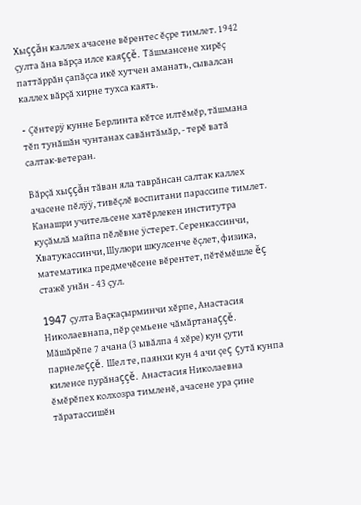Хыççăн каллех ачасене вĕрентес ĕçре тимлет. 1942 çулта ăна вăрçа илсе каяççĕ. Тăшмансене хирĕç паттăррăн çапăçса икĕ хутчен аманать, сывалсан каллех вăрçă хирне тухса каять.

- Çĕнтерÿ кунне Берлинта кĕтсе илтĕмĕр, тăшмана тĕп тунăшăн чунтанах савăнтăмăр, - терĕ ватă  салтак-ветеран.

Вăрçă хыççăн тăван яла таврăнсан салтак каллех ачасене пĕлÿÿ, тивĕçлĕ воспитани парассипе тимлет. Канашри учительсене хатĕрлекен институтра куçăмлă майпа пĕлĕвне ÿстерет. Серенкассинчи, Хватукассинчи, Шулюри шкулсенче ĕçлет, физика, математика предмечĕсене вĕрентет, пĕтĕмĕшле ĕç стажĕ унăн - 43 çул.

1947 çулта Ваçкаçырминчи хĕрпе, Анастасия Николаевнапа, пĕр çемьене чăмăртанаççĕ. Мăшăрĕпе 7 ачана (3 ывăлпа 4 хĕре) кун çути парнелеççĕ. Шел те, паянхи кун 4 ачи çеç çутă кунпа киленсе пурăнаççĕ. Анастасия Николаевна ĕмĕрĕпех колхозра тимленĕ, ачасене ура çине тăратассишĕн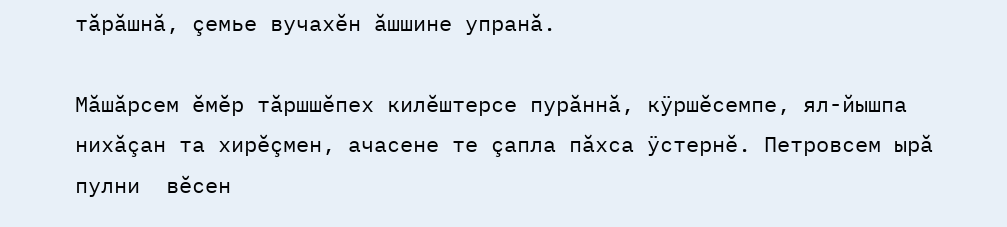тăрăшнă, çемье вучахĕн ăшшине упранă.

Мăшăрсем ĕмĕр тăршшĕпех килĕштерсе пурăннă, кÿршĕсемпе, ял-йышпа нихăçан та хирĕçмен, ачасене те çапла пăхса ÿстернĕ. Петровсем ырă пулни  вĕсен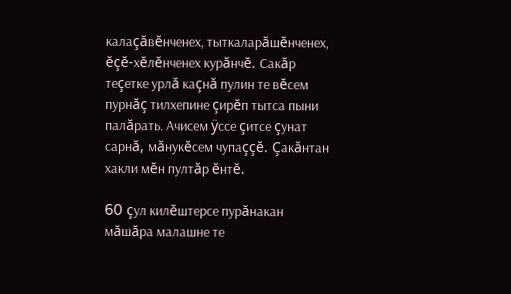калаçăвĕнченех, тыткаларăшĕнченех, ĕçĕ-хĕлĕнченех курăнчĕ. Сакăр теçетке урлă каçнă пулин те вĕсем пурнăç тилхепине çирĕп тытса пыни палăрать. Ачисем ÿссе çитсе çунат сарнă, мăнукĕсем чупаççĕ. Çакăнтан хакли мĕн пултăр ĕнтĕ.

60 çул килĕштерсе пурăнакан мăшăра малашне те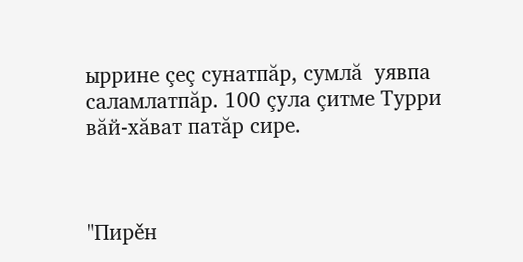ыррине çеç сунатпăр, сумлă  уявпа саламлатпăр. 100 çула çитме Турри вăй-хăват патăр сире.



"Пирěн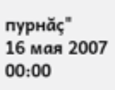пурнăç"
16 мая 2007
00:00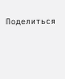Поделиться